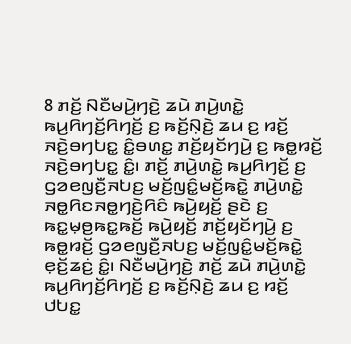8 ꤊꤢꤩ꤬ ꤡꤢꤪꤗꤣꤧ꤬ꤚꤢꤧ꤬ ꤘꤣꤧ ꤊꤣꤧ꤬ꤛꤢꤧ꤭ ꤒꤣ꤬ꤖꤚꤢꤩ꤬ꤖꤚꤢꤩ꤬ ꤢ꤬ ꤒꤢꤩ꤬ꤡ꤫ꤢꤧ꤬ ꤘꤣ ꤢ꤬ ꤙꤢꤩ꤬ ꤏꤢꤧ꤬ꤋꤚꤝꤢ꤭ ꤢꤨ꤭ꤋꤛꤢ꤭ ꤊꤢꤩ꤬ꤟꤢꤩꤚꤣꤧ꤬ ꤢ꤬ ꤒꤥ꤭ꤙꤢꤩ꤬ ꤏꤢꤧ꤬ꤋꤚꤝꤢ꤭ ꤢꤨ꤭꤯ ꤊꤢꤩ꤬ ꤊꤣꤧ꤬ꤛꤢꤧ꤭ ꤒꤣ꤬ꤖꤚꤢꤩ꤬ ꤢ꤬ ꤞꤤꤕꤜꤢꤪ꤬ꤏꤝꤢ꤬ ꤗꤢꤩ꤬ꤜꤢꤨ꤭ꤗꤢꤩ꤬ꤒꤢꤧ꤭ ꤊꤣꤧ꤬ꤛꤢꤧ꤭ ꤏꤥ꤭ꤖꤢꤏꤥ꤭ꤚꤢꤧ꤬ꤖꤢꤨ ꤒꤣꤧ꤬ꤟꤢꤩ꤬ ꤔꤢꤧ ꤢ꤬ ꤒꤢ꤭ꤗ꤫ꤥ꤬ꤒꤢ꤭ꤒꤢꤩ꤬ ꤒꤣꤧ꤬ꤟꤢꤩ꤬ ꤊꤢꤩ꤬ꤟꤢꤩꤚꤣꤧ꤬ ꤢ꤬ ꤒꤥ꤭ꤙꤢꤩ꤬ ꤞꤤꤕꤜꤢꤪ꤬ꤏꤝꤢ꤬ ꤗꤢꤩ꤬ꤜꤢꤨ꤭ꤗꤢꤩ꤬ꤒꤢꤧ꤭ ꤕ꤫ꤢꤩ꤬ꤘꤢꤦ꤬ ꤢꤨ꤭꤯ ꤡꤢꤪꤗꤣꤧ꤬ꤚꤢꤧ꤬ ꤊꤢꤩ꤬ ꤘꤣꤧ ꤊꤣꤧ꤬ꤛꤢꤧ꤭ ꤒꤣ꤬ꤖꤚꤢꤩ꤬ꤖꤚꤢꤩ꤬ ꤢ꤬ ꤒꤢꤩ꤬ꤡ꤫ꤢꤧ꤬ ꤘꤣ ꤢ꤬ ꤙꤢꤩ꤬ ꤓꤝꤢ꤭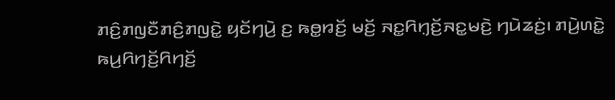ꤊꤢꤨ꤬ꤊꤜꤢꤪꤊꤢꤨ꤬ꤊꤜꤢꤧ꤭ ꤟꤢꤩꤚꤣꤧ꤬ ꤢ꤬ ꤒꤥ꤭ꤙꤢꤩ꤬ ꤗꤢꤩ꤬ ꤏꤢ꤭ꤖꤚ꤫ꤢꤩ꤬ꤏꤢ꤭ꤗꤢꤧ꤬ ꤚꤣꤧꤘꤢꤦ꤬꤯ ꤊꤣꤧ꤬ꤛꤢꤧ꤭ ꤒꤣ꤬ꤖꤚꤢꤩ꤬ꤖꤚꤢꤩ꤬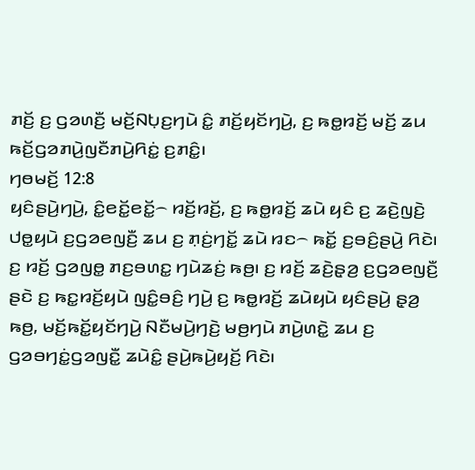ꤊꤢꤩ꤬ ꤢ꤬ ꤞꤤꤛꤢꤪ꤬ ꤗꤢꤩ꤬ꤡꤝ꤫ꤢ꤬ꤚꤣꤧ ꤢꤨ꤭ ꤊꤢꤩ꤬ꤟꤢꤩꤚꤣꤧ꤬, ꤢ꤬ ꤒꤥ꤭ꤙꤢꤩ꤬ ꤗꤢꤩ꤬ ꤘꤣ ꤒꤢꤩ꤬ꤞꤤꤊꤣꤧ꤬ꤜꤢꤪꤊꤣꤧ꤬ꤖꤢꤦ꤭ ꤢ꤬ꤊꤢꤨ꤭꤯
ꤚꤥꤗꤢꤩ꤬ 12:8
ꤟꤢꤨꤔꤣꤧ꤬ꤚꤣꤧ꤬, ꤢꤨ꤭ꤕꤢꤩ꤭ꤕꤢꤩ꤭꤮ ꤙꤢꤩ꤬ꤙꤢꤩ꤬, ꤢ꤬ ꤒꤥ꤭ꤙꤢꤩ꤬ ꤘꤣꤧ ꤟꤢꤨ ꤢ꤬ ꤘꤢꤧ꤬ꤜꤢꤧ꤬ ꤓꤥ꤭ꤟꤣꤧ ꤢ꤬ꤞꤤꤕꤜꤢꤪ꤬ ꤘꤣ ꤢ꤬ ꤊ꤫ꤢꤦ꤬ꤚꤢꤩ꤭ ꤘꤣꤧ ꤙꤢ꤮ ꤒꤢꤩ꤭ ꤢ꤬ꤋꤢꤨ꤬ꤔꤣꤧ꤬ ꤖꤢꤧ꤯ ꤢ꤬ ꤙꤢꤩ꤬ ꤞꤤꤜꤥ꤭ ꤊꤢ꤬ꤋꤛꤢ꤭ ꤚꤣꤧꤘꤢꤦ꤬ ꤒꤥ꤬꤯ ꤢ꤬ ꤙꤢꤩ꤬ ꤘꤢꤧ꤬ꤔ꤫ꤤ꤬ ꤢ꤬ꤞꤤꤕꤜꤢꤪ꤬ ꤔꤢꤧ ꤢ꤬ ꤒꤢ꤭ꤙꤢꤩ꤬ꤟꤣꤧ ꤜꤢꤨ꤭ꤋꤢꤨ꤬ ꤚꤣꤧ꤬ ꤢ꤬ ꤒꤥ꤭ꤙꤢꤩ꤬ ꤘꤣꤧꤟꤣꤧ ꤟꤢꤨꤔꤣꤧ꤬ ꤔ꤫ꤤ꤬ ꤒꤥ꤬, ꤗꤢꤩ꤬ꤒꤢꤩ꤭ꤟꤢꤩꤚꤣꤧ꤬ ꤡꤢꤪꤗꤣꤧ꤬ꤚꤢꤧ꤬ ꤗꤥ꤬ꤚꤣꤧ ꤊꤣꤧ꤬ꤛꤢꤧ꤭ ꤘꤣ ꤢ꤬ ꤞꤤꤋꤚꤢꤦ꤭ꤞꤤꤜꤢꤪ꤭ ꤘꤣꤧꤢꤨ꤭ ꤔꤣꤧ꤬ꤒꤣꤧ꤬ꤟꤢꤩ꤬ ꤖꤢꤧ꤯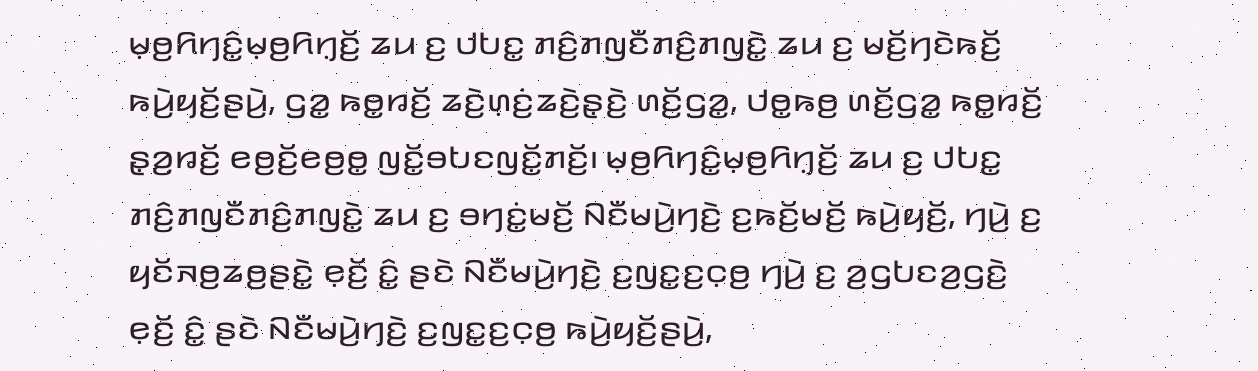ꤗ꤫ꤥ꤬ꤖꤚꤢꤨ꤭ꤗ꤫ꤥ꤬ꤖꤚ꤫ꤢꤩ꤬ ꤘꤣ ꤢ꤬ ꤓꤝꤢ꤭ ꤊꤢꤨ꤬ꤊꤜꤢꤪꤊꤢꤨ꤬ꤊꤜꤢꤧ꤭ ꤘꤣ ꤢ꤬ ꤗꤢꤩ꤬ꤚꤢꤧꤒꤢꤩ꤬ ꤒꤣꤧ꤬ꤟꤢꤩ꤬ꤔꤣꤧ꤬, ꤞꤤ꤭ ꤒꤥ꤭ꤙꤢꤩ꤬ ꤘꤢꤧ꤬ꤛ꤫ꤢꤦ꤬ꤘꤢꤧ꤬ꤔ꤫ꤢꤧ꤬ ꤛꤢꤩ꤬ꤞꤤ꤭, ꤓꤥ꤭ꤒꤥ꤬ ꤛꤢꤩ꤬ꤞꤤ꤭ ꤒꤥ꤭ꤙꤢꤩ꤬ ꤔ꤫ꤤ꤬ꤙꤢꤩ꤬ ꤕꤥ꤬ꤢꤩ꤬ꤕꤥ꤬ꤥ꤭ ꤜꤢꤩ꤭ꤋꤝꤢꤜꤢꤩ꤭ꤊꤢꤩ꤬꤯ ꤗ꤫ꤥ꤬ꤖꤚꤢꤨ꤭ꤗ꤫ꤥ꤬ꤖꤚ꤫ꤢꤩ꤬ ꤘꤣ ꤢ꤬ ꤓꤝꤢ꤭ ꤊꤢꤨ꤬ꤊꤜꤢꤪꤊꤢꤨ꤬ꤊꤜꤢꤧ꤭ ꤘꤣ ꤢ꤬ ꤋꤚꤢꤦ꤭ꤗꤢꤩ꤬ ꤡꤢꤪꤗꤣꤧ꤬ꤚꤢꤧ꤬ ꤢ꤬ꤒꤢꤩ꤬ꤗꤢꤩ꤬ ꤒꤣꤧ꤬ꤟꤢꤩ꤬, ꤚꤣꤧ꤬ ꤢ꤬ ꤟꤢꤩꤏꤥ꤬ꤘꤥ꤬ꤔꤢꤧ꤭ ꤕ꤫ꤢꤩ꤬ ꤢꤨ꤭ ꤔꤢꤧ ꤡꤢꤪꤗꤣꤧ꤬ꤚꤢꤧ꤬ ꤢ꤬ꤜꤢ꤭ꤢ꤬ꤍ꤫ꤥ꤬ ꤚꤣꤧ꤬ ꤢ꤬ ꤤ꤬ꤞꤝꤢꤤ꤬ꤞꤢꤧ꤬ ꤕ꤫ꤢꤩ꤬ ꤢꤨ꤭ ꤔꤢꤧ ꤡꤢꤪꤗꤣꤧ꤬ꤚꤢꤧ꤬ ꤢ꤬ꤜꤢ꤭ꤢ꤬ꤍ꤫ꤥ꤬ ꤒꤣꤧ꤬ꤟꤢꤩ꤬ꤔꤣꤧ꤬,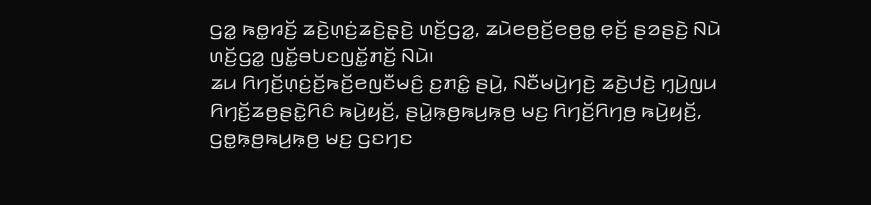ꤞꤤ꤭ ꤒꤥ꤭ꤙꤢꤩ꤬ ꤘꤢꤧ꤬ꤛ꤫ꤢꤦ꤬ꤘꤢꤧ꤬ꤔ꤫ꤢꤧ꤬ ꤛꤢꤩ꤬ꤞꤤ꤭, ꤘꤣꤧꤕꤥ꤬ꤢꤩ꤬ꤕꤥ꤬ꤥ꤭ ꤕ꤫ꤢꤩ꤬ ꤔꤤꤔꤢꤧ꤬ ꤡꤣꤧ ꤛꤢꤩ꤬ꤞꤤ꤭ ꤜꤢꤩ꤭ꤋꤝꤢꤜꤢꤩ꤭ꤊꤢꤩ꤬ ꤡꤣꤧ꤯
ꤘꤣ ꤖꤚꤢꤩ꤬ꤛ꤫ꤢꤦ꤬ꤢꤩ꤬ꤒꤢꤩ꤬ꤕꤜꤢꤪꤗꤢꤨ꤬ ꤢ꤬ꤊꤢꤨ꤭ ꤔꤣꤧ꤬, ꤡꤢꤪꤗꤣꤧ꤬ꤚꤢꤧ꤬ ꤘꤢꤧ꤬ꤓꤢꤧ꤬ ꤚ꤫ꤣꤧ꤬ꤜꤣ ꤖꤚꤢꤩ꤬ꤘꤥ꤬ꤔꤢꤧ꤭ꤖꤢꤨ ꤒꤣꤧ꤬ꤟꤢꤩ꤬, ꤔꤣꤧ꤭ꤒ꤫ꤥ꤬ꤒꤣ꤬ꤒ꤫ꤥ꤬ ꤗꤢ꤬ ꤖꤚꤢꤩ꤬ꤖꤚꤥ꤬ ꤒꤣꤧ꤬ꤟꤢꤩ꤬, ꤞꤥ꤭ꤒ꤫ꤥ꤬ꤒꤣ꤬ꤒ꤫ꤥ꤬ ꤗꤢ꤬ ꤞꤢꤚꤢ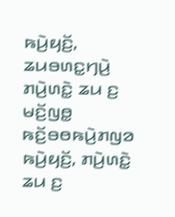ꤒꤣꤧ꤬ꤟꤢꤩ꤬, ꤘꤣꤋꤛꤢ꤭ꤚꤣꤧ꤬ ꤊꤣꤧ꤬ꤛꤢꤧ꤭ ꤘꤣ ꤢ꤬ ꤗꤢꤩ꤬ꤜꤥ꤭ ꤒꤢꤩ꤬ꤋꤥꤒꤣꤧ꤬ꤊꤜꤤ ꤒꤣꤧ꤬ꤟꤢꤩ꤬, ꤊꤣꤧ꤬ꤛꤢꤧ꤭ ꤘꤣ ꤢ꤬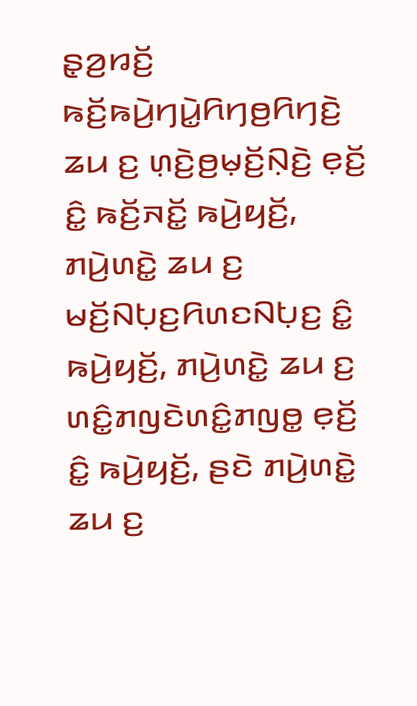ꤔ꤫ꤤ꤬ꤙꤢꤩ꤬ ꤒꤢꤩ꤬ꤒꤣꤧ꤬ꤚꤣꤧ꤭ꤖꤚꤥ꤬ꤖꤚꤢꤧ꤬ ꤘꤣ ꤢ꤬ ꤛ꤫ꤢꤧ꤬ꤥ꤬ꤗ꤫ꤢꤩ꤬ꤡ꤫ꤢꤧ꤬ ꤕ꤫ꤢꤩ꤬ ꤢꤨ꤭ ꤒꤢꤩ꤬ꤏꤢꤩ꤭ ꤒꤣꤧ꤬ꤟꤢꤩ꤬, ꤊꤣꤧ꤬ꤛꤢꤧ꤭ ꤘꤣ ꤢ꤬ ꤗꤢꤩ꤬ꤡꤝ꤫ꤢ꤬ꤖꤛꤢꤡꤝ꤫ꤢ꤬ ꤢꤨ꤭ ꤒꤣꤧ꤬ꤟꤢꤩ꤬, ꤊꤣꤧ꤬ꤛꤢꤧ꤭ ꤘꤣ ꤢ꤬ ꤛꤢꤨ꤭ꤊꤜꤢꤧꤛꤢꤨ꤭ꤊꤜꤥ꤭ ꤕ꤫ꤢꤩ꤬ ꤢꤨ꤭ ꤒꤣꤧ꤬ꤟꤢꤩ꤬, ꤔꤢꤧ ꤊꤣꤧ꤬ꤛꤢꤧ꤭ ꤘꤣ ꤢ꤬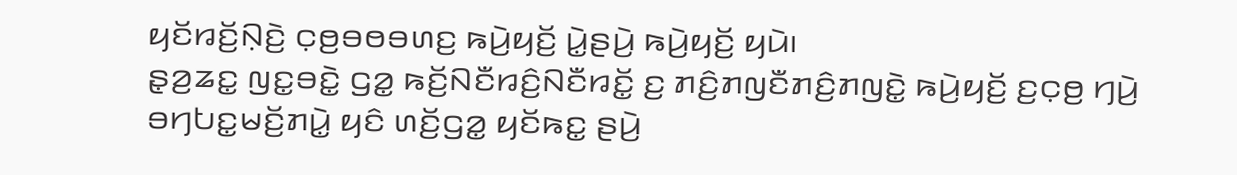ꤟꤢꤩꤙꤢꤩ꤬ꤡ꤫ꤢꤧ꤬ ꤍ꤫ꤥ꤬ꤋꤥꤋꤛꤢ꤬ ꤒꤣꤧ꤬ꤟꤢꤩ꤬ ꤣꤧ꤭ꤔꤣꤧ꤬ ꤒꤣꤧ꤬ꤟꤢꤩ꤬ ꤟꤣꤧ꤯
ꤔ꤫ꤤ꤬ꤘꤢ꤭ ꤜꤢ꤭ꤋꤢꤧ꤭ ꤞꤤ꤭ ꤒꤢꤩ꤬ꤡꤢꤪꤙꤢꤨ꤬ꤡꤢꤪꤙꤢꤩ꤭ ꤢ꤬ ꤊꤢꤨ꤬ꤊꤜꤢꤪꤊꤢꤨ꤬ꤊꤜꤢꤧ꤭ ꤒꤣꤧ꤬ꤟꤢꤩ꤬ ꤢ꤬ꤍ꤫ꤥ꤬ ꤚꤣꤧ꤬ ꤋꤚꤝꤢ꤭ꤗꤢꤩ꤬ꤊꤣꤧ꤭ ꤟꤢꤨ ꤛꤢꤩ꤬ꤞꤤ꤭ ꤟꤢꤩꤒꤢ꤭ ꤔꤣꤧ꤬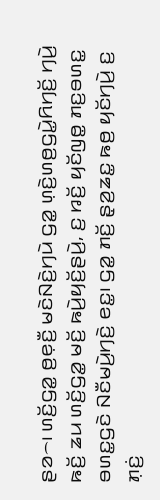ꤔꤤ꤮꤯ ꤛꤢꤩ꤬ꤞꤤ꤭ ꤥ꤬ꤕ꤫ꤢꤪ꤬ ꤗꤢꤧꤡꤢꤧ꤬ꤚꤣꤧ ꤞꤤ꤭ ꤛ꤫ꤢꤧ꤬ꤛꤥ꤬ꤞꤣꤧ꤭ꤖꤚꤢꤩ꤬ ꤚꤣꤧ꤬ ꤒꤢꤩ꤬ ꤘꤣ ꤛꤢꤩ꤬ꤞꤤ꤭ ꤗꤢꤩ꤬ ꤒꤣꤧ꤬ꤟꤢꤩ꤬ꤔꤣꤧ꤬, ꤢ꤬ ꤙꤢꤩ꤬ ꤟꤢꤩꤜꤥ꤭ ꤊꤢ꤬ꤋꤛꤢ꤭ ꤋꤛꤢ꤭ꤞꤢꤧ ꤡꤢꤪꤗꤣꤧ꤬ꤚꤢꤧ꤬ ꤕꤢ꤭꤯ ꤞꤤ꤭ ꤊꤢꤩ꤬ ꤔ꤫ꤤ꤬ꤘꤢ꤭ ꤒꤥ꤬ ꤟꤢꤩꤚꤣꤧ꤬ ꤢ꤬ ꤊ꤫ꤢꤦ꤬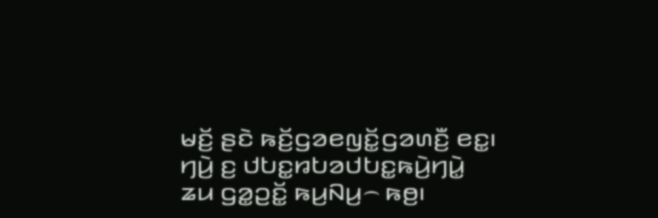ꤗꤢꤩ꤬ ꤔꤢꤧ ꤒꤢꤩ꤬ꤞꤤꤕꤜꤢꤩ꤭ꤞꤤꤛꤢꤪ꤬ ꤕꤢ꤭꤯ ꤚꤣꤧ꤬ ꤢ꤬ ꤓꤝꤢ꤭ꤙꤝꤤꤓꤝꤢ꤭ꤒꤣꤧ꤬ꤚꤣꤧ꤭ ꤘꤣ ꤞꤤ꤭ꤑꤢꤩ꤭ ꤒꤣ꤬ꤡꤣ꤬꤮ ꤒꤥ꤬꤯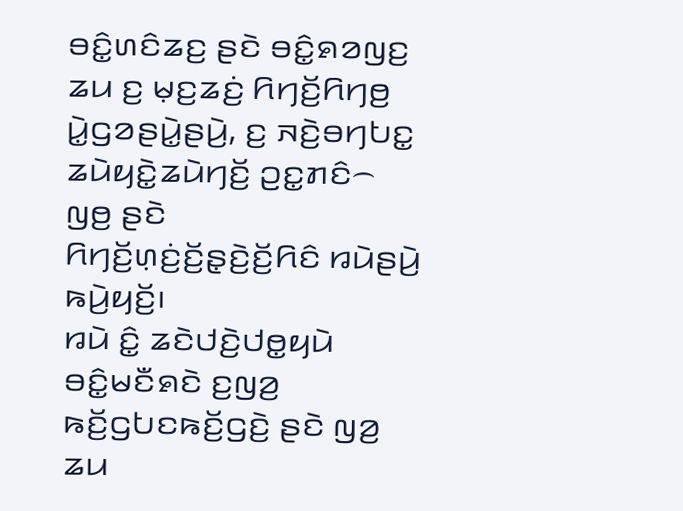ꤋꤢꤨ꤭ꤛꤢꤨꤘꤢ꤬ ꤔꤢꤧ ꤋꤢꤨ꤭ꤎꤤꤜꤢ꤬ ꤘꤣ ꤢ꤬ ꤗ꤫ꤢ꤬ꤘꤢꤦ꤬ ꤖꤚꤢꤩ꤬ꤖꤚꤥ꤬ ꤣꤧ꤭ꤞꤤꤔꤣꤧ꤭ꤔꤣꤧ꤬, ꤢ꤬ ꤏꤢꤧ꤬ꤋꤚꤝꤢ꤭ ꤘꤣꤧꤟꤢꤧ꤭ꤘꤣꤧꤚꤢꤩ꤬ ꤑꤢ꤭ꤊꤢꤨ꤮ ꤜꤥ꤬ ꤔꤢꤧ ꤖꤚꤢꤩ꤬ꤛ꤫ꤢꤦ꤬ꤢꤩ꤬ꤔ꤫ꤢꤧ꤬ꤢꤩ꤬ꤖꤢꤨ ꤙꤣꤧꤔꤣꤧ꤬ ꤒꤣꤧ꤬ꤟꤢꤩ꤬꤯
ꤙꤣꤧ ꤢꤨ꤭ ꤘꤢꤧꤓꤢꤧ꤬ꤓꤥ꤭ꤟꤣꤧ ꤋꤢꤨ꤭ꤗꤢꤪꤎꤢꤧ ꤢ꤬ꤜꤤ꤬ ꤒꤢꤩ꤬ꤞꤝꤢꤒꤢꤩ꤬ꤞꤢꤧ꤬ ꤔꤢꤧ ꤜꤤ꤬ ꤘꤣ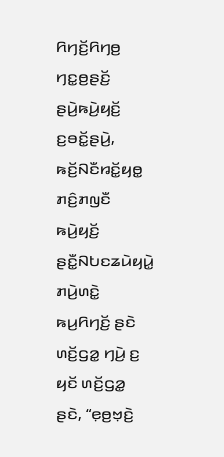ꤖꤚꤢꤩ꤬ꤖꤚꤥ꤬ ꤚꤢ꤭ꤥ꤬ꤔꤢꤩ꤬ ꤔꤣꤧ꤬ꤒꤣꤧ꤬ꤟꤢꤩ꤬ ꤢ꤬ꤋꤢꤩ꤭ꤔꤣꤧ꤬, ꤒꤢꤩ꤬ꤡꤢꤪꤙꤢꤩ꤭ꤟꤥ꤭ ꤊꤢꤨ꤬ꤊꤜꤢꤪ ꤒꤣꤧ꤬ꤟꤢꤩ꤬ ꤔꤢꤪ꤭ꤡꤝꤢꤘꤣꤧꤟꤣꤧ꤭ ꤊꤣꤧ꤬ꤛꤢꤧ꤭ ꤒꤣ꤬ꤖꤚꤢꤩ꤬ ꤔꤢꤧ ꤛꤢꤩ꤬ꤞꤤ꤭ ꤚꤣꤧ꤬ ꤢ꤬ ꤟꤢꤩ ꤛꤢꤩ꤬ꤞꤤ꤭ ꤔꤢꤧ, “ꤕ꤫ꤥ꤬ꤠ꤫ꤢꤧ꤬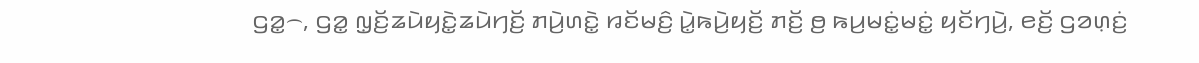ꤞꤤ꤭꤮, ꤞꤤ꤭ ꤜ꤫ꤢꤩ꤬ꤘꤣꤧꤟꤢꤧ꤭ꤘꤣꤧꤚꤢꤩ꤬ ꤊꤣꤧ꤬ꤛꤢꤧ꤭ ꤙꤢꤩꤗꤢꤨ꤬ ꤣꤧ꤭ꤒꤣꤧ꤬ꤟꤢꤩ꤬ ꤊꤢꤩ꤬ ꤥ꤬ ꤒꤣ꤬ꤗꤢꤦ꤭ꤗꤢꤦ꤭ ꤟꤢꤩꤚꤣꤧ꤬, ꤕꤢꤩ꤬ ꤞꤤꤛ꤫ꤢꤦ꤬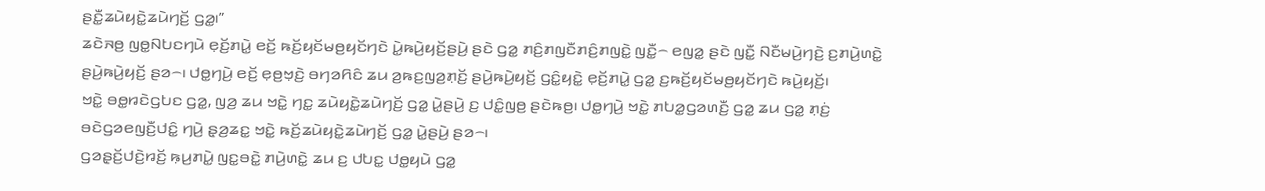ꤔꤢꤪ꤭ꤘꤣꤧꤟꤢꤧ꤭ꤘꤣꤧꤚꤢꤩ꤬ ꤞꤤ꤭꤯”
ꤘꤢꤧꤏꤥ꤬ ꤜꤥ꤭ꤡꤝꤢꤚꤣꤧ ꤕ꤫ꤢꤩ꤬ꤊꤣꤧ꤭ ꤕꤢꤩ꤬ ꤒꤢꤩ꤬ꤟꤢꤩꤗꤥ꤬ꤟꤢꤩꤚꤢꤧ ꤣꤧ꤭ꤒꤣꤧ꤬ꤟꤢꤩ꤬ꤔꤣꤧ꤬ ꤔꤢꤧ ꤞꤤ꤭ ꤊꤢꤨ꤬ꤊꤜꤢꤪꤊꤢꤨ꤬ꤊꤜꤢꤧ꤭ ꤜꤢꤪ꤭꤮ ꤕꤜꤤ꤭ ꤔꤢꤧ ꤜꤢꤪ꤭ ꤡꤢꤪꤗꤣꤧ꤬ꤚꤢꤧ꤬ ꤢ꤬ꤊꤣꤧ꤬ꤛꤢꤧ꤭ ꤔꤣꤧ꤬ꤒꤣꤧ꤬ꤟꤢꤩ꤬ ꤔꤤ꤮꤯ ꤓꤥ꤭ꤚꤣꤧ꤬ ꤕꤢꤩ꤬ ꤕ꤫ꤥ꤬ꤠ꤫ꤢꤧ꤬ ꤋꤚꤤꤖꤢꤨ ꤘꤣ ꤤ꤬ꤒꤢ꤬ꤜꤤ꤬ꤊ꤫ꤢꤩ꤬ ꤔꤣꤧ꤬ꤒꤣꤧ꤬ꤟꤢꤩ꤬ ꤞꤢꤨ꤭ꤟꤢꤧ꤭ ꤕ꤫ꤢꤩ꤬ꤊꤣꤧ꤭ ꤞꤤ꤭ ꤢ꤬ꤒꤢꤩ꤬ꤟꤢꤩꤗꤥ꤬ꤟꤢꤩꤚꤢꤧ ꤒꤣꤧ꤬ꤟꤢꤩ꤬꤯
ꤠꤢꤧ꤭ ꤋꤥ꤭ꤙꤢꤧꤞꤝꤢ ꤞꤤ꤭, ꤜꤤ꤬ ꤘꤣ ꤠꤢꤧ꤭ ꤚꤢ꤭ ꤘꤣꤧꤟꤢꤧ꤭ꤘꤣꤧꤚꤢꤩ꤬ ꤞꤤ꤭ ꤣꤧ꤭ꤔꤣꤧ꤬ ꤢ꤬ ꤓꤢꤨ꤭ꤜꤥ꤬ ꤔꤢꤧꤒꤥ꤬꤯ ꤓꤥ꤭ꤚꤣꤧ꤬ ꤠꤢꤧ꤭ ꤊꤝꤤ꤭ꤞꤤꤛꤢꤪ꤬ ꤞꤤ꤭ ꤘꤣ ꤞꤤ꤭ ꤊ꤫ꤢꤦ꤬ ꤋꤢꤧꤞꤤꤕꤜꤢꤪ꤬ꤓꤢꤨ꤭ ꤚꤣꤧ꤬ ꤔ꤫ꤤ꤬ꤘꤢ꤭ ꤠꤢꤧ꤭ ꤒꤢꤩ꤬ꤘꤣꤧꤟꤢꤧ꤭ꤘꤣꤧꤚꤢꤩ꤬ ꤞꤤ꤭ ꤣꤧ꤭ꤔꤣꤧ꤬ ꤔꤤ꤮꤯
ꤞꤤꤔ꤫ꤢꤩ꤬ꤓꤢꤧ꤬ꤙꤢꤩ꤬ ꤒ꤫ꤣ꤬ꤊꤣꤧ꤭ ꤜꤢ꤭ꤋꤢꤧ꤭ ꤊꤣꤧ꤬ꤛꤢꤧ꤭ ꤘꤣ ꤢ꤬ ꤓꤝꤢ꤭ ꤓꤥ꤭ꤟꤣꤧ ꤞꤤ꤭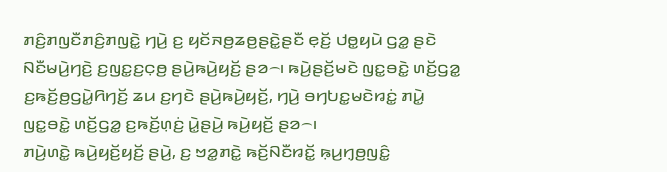ꤊꤢꤨ꤬ꤊꤜꤢꤪꤊꤢꤨ꤬ꤊꤜꤢꤧ꤭ ꤚꤣꤧ꤬ ꤢ꤬ ꤟꤢꤩꤏꤥ꤬ꤘꤥ꤬ꤔꤢꤧ꤭ꤔꤢꤪ ꤕ꤫ꤢꤩ꤬ ꤓꤥ꤭ꤟꤣꤧ ꤞꤤ꤭ ꤔꤢꤧ ꤡꤢꤪꤗꤣꤧ꤬ꤚꤢꤧ꤬ ꤢ꤬ꤜꤢ꤭ꤢ꤬ꤍ꤫ꤥ꤬ ꤔꤣꤧ꤬ꤒꤣꤧ꤬ꤟꤢꤩ꤬ ꤔꤤ꤮꤯ ꤒꤣꤧ꤬ꤔꤢꤩ꤬ꤗꤢꤧ ꤜꤢ꤭ꤋꤢꤧ꤭ ꤛꤢꤩ꤬ꤞꤤ꤭ ꤢ꤬ꤒꤢꤩ꤬ꤥ꤬ꤞꤣꤧ꤭ꤖꤚꤢꤩ꤬ ꤘꤣ ꤢ꤬ꤚꤢꤧ ꤔꤣꤧ꤬ꤒꤣꤧ꤬ꤟꤢꤩ꤬, ꤚꤣꤧ꤬ ꤋꤚꤝꤢ꤭ꤗꤢꤧꤙꤢꤦ꤭ ꤊꤣꤧ꤭ ꤜꤢ꤭ꤋꤢꤧ꤭ ꤛꤢꤩ꤬ꤞꤤ꤭ ꤢ꤬ꤒꤢꤩ꤬ꤛ꤫ꤢꤦ꤬ ꤣꤧ꤭ꤔꤣꤧ꤬ ꤒꤣꤧ꤬ꤟꤢꤩ꤬ ꤔꤤ꤮꤯
ꤊꤣꤧ꤬ꤛꤢꤧ꤭ ꤒꤣꤧ꤬ꤟꤢꤩ꤬ꤟꤢꤩ꤬ ꤔꤣꤧ꤬, ꤢ꤬ ꤠꤤ꤭ꤊꤢꤧ꤭ ꤒꤢꤩ꤬ꤡꤢꤪꤙꤢꤩ꤭ ꤒ꤫ꤣ꤬ꤚ꤫ꤥ꤬ꤜꤢꤨ꤭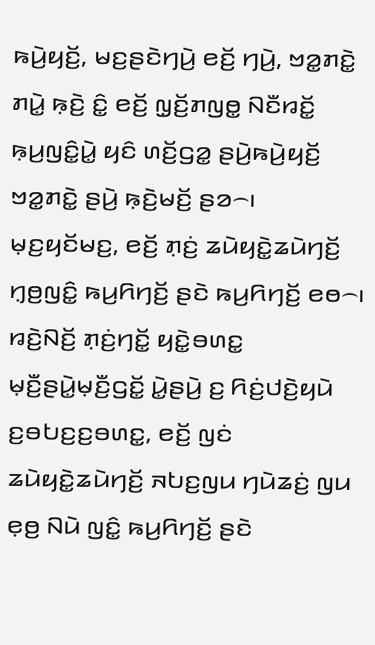ꤒꤣꤧ꤬ꤟꤢꤩ꤬, ꤗꤢ꤬ꤔꤢꤧꤚꤣꤧ꤬ ꤕꤢꤩ꤬ ꤚꤣꤧ꤬, ꤠꤤ꤭ꤊꤢꤧ꤭ ꤊꤣꤧ꤭ ꤒ꤫ꤢꤧ꤬ ꤢꤨ꤭ ꤕꤢꤩ꤬ ꤜ꤫ꤢꤩ꤬ꤊꤜꤥ꤭ ꤡꤢꤪꤙꤢꤩ꤭ ꤒ꤫ꤣ꤬ꤜꤢꤨ꤭ꤣꤧ꤭ ꤟꤢꤨ ꤛꤢꤩ꤬ꤞꤤ꤭ ꤔꤣꤧ꤬ꤒꤣꤧ꤬ꤟꤢꤩ꤬ ꤠꤤ꤭ꤊꤢꤧ꤭ ꤔꤣꤧ꤬ ꤒ꤫ꤢꤧ꤬ꤗꤢꤩ꤬ ꤔꤤ꤮꤯ ꤗ꤫ꤢ꤬ꤟꤢꤩꤗꤢ꤬, ꤕꤢꤩ꤬ ꤊ꤫ꤢꤦ꤬ ꤘꤣꤧꤟꤢꤧ꤭ꤘꤣꤧꤚꤢꤩ꤬ ꤚ꤫ꤥ꤬ꤜꤢꤨ꤭ ꤒꤣ꤬ꤖꤚꤢꤩ꤬ ꤔꤢꤧ ꤒꤣ꤬ꤖꤚꤢꤩ꤬ ꤕꤥ꤮꤯ ꤙꤢꤧ꤬ꤡꤢꤩ꤬ ꤊ꤫ꤢꤦ꤬ꤚꤢꤩ꤭ ꤟꤢꤧ꤭ꤋꤛꤢ꤭ ꤗ꤫ꤢꤪ꤬ꤔꤣꤧ꤭ꤗ꤫ꤢꤪ꤬ꤞꤢꤩ꤭ ꤣꤧ꤭ꤔꤣꤧ꤬ ꤢ꤬ ꤖꤢꤦ꤬ꤓꤢꤧ꤬ꤟꤣꤧ ꤢ꤬ꤋꤝꤢ꤬ꤢ꤬ꤋꤛꤢ꤭, ꤕꤢꤩ꤬ ꤜꤢꤦ ꤘꤣꤧꤟꤢꤧ꤭ꤘꤣꤧꤚꤢꤩ꤬ ꤏꤝꤢ꤬ꤜꤣ ꤚꤣꤧꤘꤢꤦ꤬ ꤜꤣ ꤕ꤫ꤥ꤬ ꤡꤣꤧ ꤜꤢꤨ꤭ ꤒꤣ꤬ꤖꤚꤢꤩ꤬ ꤔꤢꤧ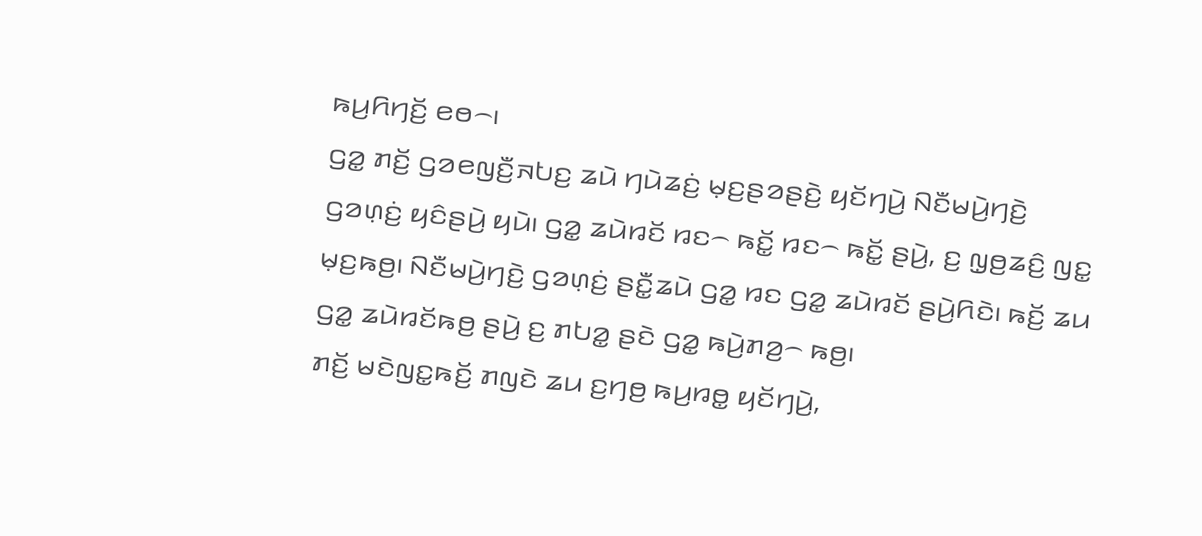ꤒꤣ꤬ꤖꤚꤢꤩ꤬ ꤕꤥ꤮꤯
ꤞꤤ꤭ ꤊꤢꤩ꤬ ꤞꤤꤕꤜꤢꤪ꤬ꤏꤝꤢ꤬ ꤘꤣꤧ ꤚꤣꤧꤘꤢꤦ꤬ ꤗ꤫ꤢ꤬ꤔꤤꤔꤢꤧ꤬ ꤟꤢꤩꤚꤣꤧ꤬ ꤡꤢꤪꤗꤣꤧ꤬ꤚꤢꤧ꤬ ꤞꤤꤛ꤫ꤢꤦ꤬ ꤟꤢꤨꤔꤣꤧ꤬ ꤟꤣꤧ꤯ ꤞꤤ꤭ ꤘꤣꤧꤙꤢꤩ ꤙꤢ꤮ ꤒꤢꤩ꤭ ꤙꤢ꤮ ꤒꤢꤩ꤭ ꤔꤣꤧ꤬, ꤢ꤬ ꤜ꤫ꤥ꤬ꤘꤢꤨ꤬ ꤜꤢ꤭ ꤗ꤫ꤢ꤬ꤒꤥ꤬꤯ ꤡꤢꤪꤗꤣꤧ꤬ꤚꤢꤧ꤬ ꤞꤤꤛ꤫ꤢꤦ꤬ ꤔꤢꤪ꤭ꤘꤣꤧ ꤞꤤ꤭ ꤙꤢ ꤞꤤ꤭ ꤘꤣꤧꤙꤢꤩ ꤔꤣꤧ꤬ꤖꤢꤧ꤯ ꤒꤢꤩ꤬ ꤘꤣ ꤞꤤ꤭ ꤘꤣꤧꤙꤢꤩꤒꤥ꤬ ꤔꤣꤧ꤬ ꤢ꤬ ꤊꤝꤤ꤭ ꤔꤢꤧ ꤞꤤ꤭ ꤒꤣꤧ꤬ꤊꤤ꤬꤮ ꤒꤥ꤬꤯
ꤊꤢꤩ꤬ ꤗꤢꤧꤜꤢ꤭ꤒꤢꤩ꤬ ꤊꤜꤢꤧ ꤘꤣ ꤢ꤬ꤚꤥ꤬ ꤒꤣ꤬ꤙꤥ꤭ ꤟꤢꤩꤚꤣꤧ꤬,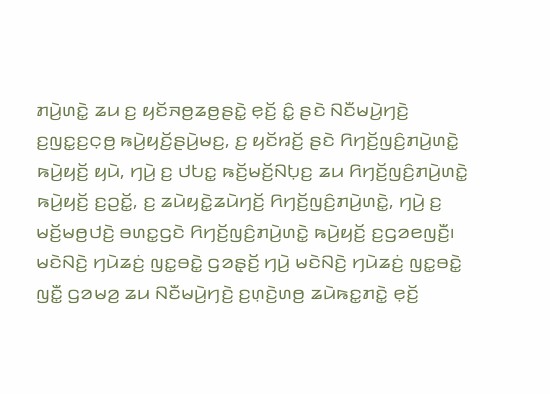ꤊꤣꤧ꤬ꤛꤢꤧ꤭ ꤘꤣ ꤢ꤬ ꤟꤢꤩꤏꤥ꤬ꤘꤥ꤬ꤔꤢꤧ꤭ ꤕ꤫ꤢꤩ꤬ ꤢꤨ꤭ ꤔꤢꤧ ꤡꤢꤪꤗꤣꤧ꤬ꤚꤢꤧ꤬ ꤢ꤬ꤜꤢ꤭ꤢ꤬ꤍ꤫ꤥ꤬ ꤒꤣꤧ꤬ꤟꤢꤩ꤬ꤔꤣꤧ꤬ꤗꤢ꤬, ꤢ꤬ ꤟꤢꤩꤙꤢꤩ꤬ ꤔꤢꤧ ꤖꤚꤢꤩ꤬ꤜꤢꤨ꤬ꤊꤣꤧ꤬ꤛꤢꤧ꤭ ꤒꤣꤧ꤬ꤟꤢꤩ꤬ ꤟꤣꤧ, ꤚꤣꤧ꤬ ꤢ꤬ ꤓꤝꤢ꤭ ꤒꤢꤩ꤬ꤗꤢꤩ꤬ꤡꤝ꤫ꤢ꤬ ꤘꤣ ꤖꤚꤢꤩ꤬ꤜꤢꤨ꤬ꤊꤣꤧ꤬ꤛꤢꤧ꤭ ꤒꤣꤧ꤬ꤟꤢꤩ꤬ ꤢ꤬ꤑꤢꤩ꤭, ꤢ꤬ ꤘꤣꤧꤟꤢꤧ꤭ꤘꤣꤧꤚꤢꤩ꤬ ꤖꤚꤢꤩ꤬ꤜꤢꤨ꤬ꤊꤣꤧ꤬ꤛꤢꤧ꤭, ꤚꤣꤧ꤬ ꤢ꤬ ꤗꤢꤩ꤬ꤗꤥ꤬ꤓꤢꤧ꤬ ꤋꤛꤢ꤭ꤞꤢꤧ ꤖꤚꤢꤩ꤬ꤜꤢꤨ꤬ꤊꤣꤧ꤬ꤛꤢꤧ꤭ ꤒꤣꤧ꤬ꤟꤢꤩ꤬ ꤢ꤬ꤞꤤꤕꤜꤢꤪ꤬꤯
ꤗꤢꤧꤡꤢꤧ꤬ ꤚꤣꤧꤘꤢꤦ꤬ ꤜꤢ꤭ꤋꤢꤧ꤭ ꤞꤤꤔ꤫ꤢꤩ꤬ ꤚꤣꤧ꤬ ꤗꤢꤧꤡꤢꤧ꤬ ꤚꤣꤧꤘꤢꤦ꤬ ꤜꤢ꤭ꤋꤢꤧ꤭ ꤜꤢꤪ꤭ ꤞꤤꤗꤤ꤬ ꤘꤣ ꤡꤢꤪꤗꤣꤧ꤬ꤚꤢꤧ꤬ ꤢ꤬ꤛ꤫ꤢꤧ꤬ꤛꤥ꤬ ꤘꤣꤧꤒꤢ꤭ꤊꤢꤧ꤭ ꤕ꤫ꤢꤩ꤬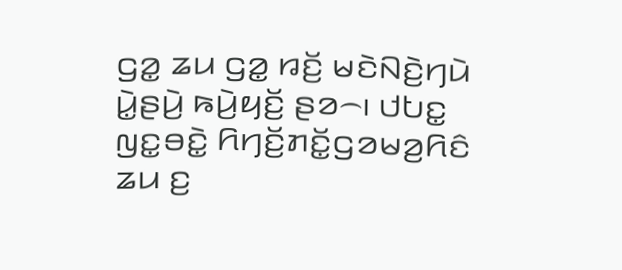ꤞꤤ꤭ ꤘꤣ ꤞꤤ꤭ ꤙꤢꤩ꤬ ꤗꤢꤧꤡꤢꤧ꤬ꤚꤣꤧ ꤣꤧ꤭ꤔꤣꤧ꤬ ꤒꤣꤧ꤬ꤟꤢꤩ꤬ ꤔꤤ꤮꤯ ꤓꤝꤢ꤭ ꤜꤢ꤭ꤋꤢꤧ꤭ ꤖꤚꤢꤩ꤬ꤊꤢꤩ꤭ꤞꤤꤗꤤ꤬ꤖꤢꤨ ꤘꤣ ꤢ꤬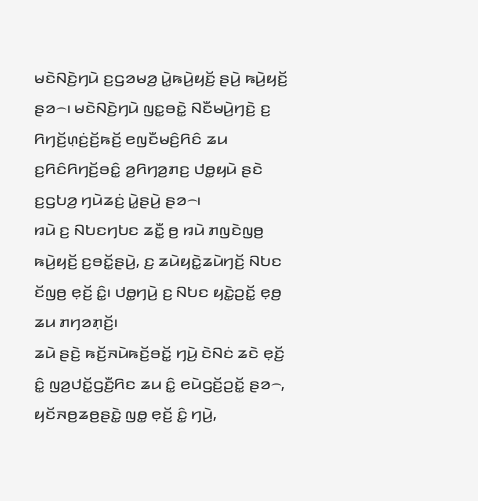ꤗꤢꤧꤡꤢꤧ꤬ꤚꤣꤧ ꤢ꤬ꤞꤤꤗꤤ꤬ ꤣꤧ꤭ꤒꤣꤧ꤬ꤟꤢꤩ꤬ ꤔꤣꤧ꤬ ꤒꤣꤧ꤬ꤟꤢꤩ꤬ ꤔꤤ꤮꤯ ꤗꤢꤧꤡꤢꤧ꤬ꤚꤣꤧ ꤜꤢ꤭ꤋꤢꤧ꤭ ꤡꤢꤪꤗꤣꤧ꤬ꤚꤢꤧ꤬ ꤢ꤬ ꤖꤚꤢꤩ꤬ꤛ꤫ꤢꤦ꤬ꤢꤩ꤬ꤒꤢꤩ꤬ ꤕꤜꤢꤪꤗꤢꤨ꤬ꤖꤢꤨ ꤘꤣ ꤢ꤬ꤖꤢꤨꤖꤚꤢꤩ꤬ꤋꤢꤨ꤭ ꤤ꤬ꤖꤚꤤ꤬ꤊꤢ꤬ ꤓꤥ꤭ꤟꤣꤧ ꤔꤢꤧ ꤢ꤬ꤞꤝꤤ꤬ ꤚꤣꤧꤘꤢꤦ꤬ ꤣꤧ꤭ꤔꤣꤧ꤬ ꤔꤤ꤮꤯
ꤙꤣꤧ ꤢ꤬ ꤡꤝꤢꤚꤝꤢ ꤘꤢꤪ꤭ ꤥ꤬ ꤙꤣꤧ ꤊꤜꤢꤧꤜꤥ꤬ ꤒꤣꤧ꤬ꤟꤢꤩ꤬ ꤢ꤬ꤋꤢꤩ꤭ꤔꤣꤧ꤬, ꤢ꤬ ꤘꤣꤧꤟꤢꤧ꤭ꤘꤣꤧꤚꤢꤩ꤬ ꤡꤝꤢ ꤢꤩꤜꤥ꤬ ꤕ꤫ꤢꤩ꤬ ꤢꤨ꤭꤯ ꤓꤥ꤭ꤚꤣꤧ꤬ ꤢ꤬ ꤡꤝꤢ ꤟꤢꤧ꤭ꤑꤢꤩ꤭ ꤕ꤫ꤥ꤬ ꤘꤣ ꤊꤚꤤꤊ꤫ꤢꤩ꤬꤯
ꤘꤣꤧ ꤔꤢꤧ꤬ ꤒꤢꤩ꤬ꤏꤣꤧꤒꤢꤩ꤬ꤋꤢꤩ꤭ ꤚꤣꤧ꤬ ꤢꤧꤡꤢꤦ ꤘꤢꤧ ꤕ꤫ꤢꤩ꤬ ꤢꤨ꤭ ꤜꤤ꤬ꤓꤢꤩ꤭ꤞꤢꤪ꤬ꤖꤢ ꤘꤣ ꤢꤨ꤭ ꤕꤣꤧꤞꤢꤩ꤬ꤑꤢꤩ꤭ ꤔꤤ꤮, ꤟꤢꤩꤏꤥ꤬ꤘꤥ꤬ꤔꤢꤧ꤭ ꤜꤥ꤭ ꤕ꤫ꤢꤩ꤬ ꤢꤨ꤭ ꤚꤣꤧ꤬,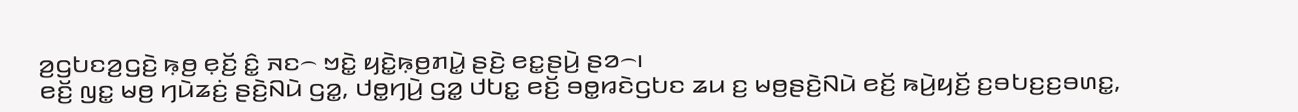ꤤ꤬ꤞꤝꤢꤤ꤬ꤞꤢꤧ꤬ ꤒ꤫ꤥ꤬ ꤕ꤫ꤢꤩ꤬ ꤢꤨ꤭ ꤏꤢ꤮ ꤠꤢꤧ꤭ ꤟꤢꤧ꤭ꤒ꤫ꤥ꤬ꤊꤣꤧ꤭ ꤔꤢꤧ꤬ ꤕꤢ꤭ꤔꤣꤧ꤬ ꤔꤤ꤮꤯
ꤕꤢꤩ꤬ ꤜꤢ꤭ ꤗꤥ꤬ ꤚꤣꤧꤘꤢꤦ꤬ ꤔꤢꤧ꤬ꤡꤣꤧ ꤞꤤ꤭, ꤓꤥ꤭ꤚꤣꤧ꤬ ꤞꤤ꤭ ꤓꤝꤢ꤭ ꤕꤢꤩ꤬ ꤋꤥ꤭ꤙꤢꤧꤞꤝꤢ ꤘꤣ ꤢ꤬ ꤗꤥ꤬ꤔꤢꤧ꤬ꤡꤣꤧ ꤕꤢꤩ꤬ ꤒꤣꤧ꤬ꤟꤢꤩ꤬ ꤢ꤬ꤋꤝꤢ꤬ꤢ꤬ꤋꤛꤢ꤭,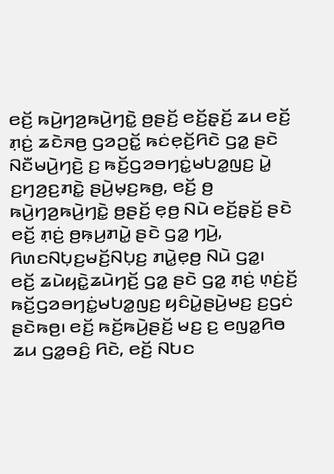ꤕꤢꤩ꤬ ꤒꤣꤧ꤬ꤚꤤ꤬ꤒꤣꤧ꤬ꤚꤢꤧ꤭ ꤥ꤬ꤔꤢꤩ꤬ ꤕꤢꤩ꤬ꤔ꤫ꤢꤩ꤬ ꤘꤣ ꤕꤢꤩ꤬ ꤊ꤫ꤢꤦ꤬ ꤘꤢꤧꤏꤥ꤬ ꤞꤤꤑꤢꤩ꤭ ꤒꤢꤦꤕ꤫ꤢꤩ꤬ꤖꤢꤧ ꤞꤤ꤭ ꤔꤢꤧ ꤡꤢꤪꤗꤣꤧ꤬ꤚꤢꤧ꤬ ꤢ꤬ ꤒꤢꤩ꤬ꤞꤤꤋꤚꤢꤦ꤭ꤗꤝꤤ꤭ꤜꤢ꤬ ꤣꤧ꤭ ꤢ꤬ꤚꤤ꤬ꤢ꤬ꤊꤢꤧ꤭ ꤔꤣꤧ꤬ꤗ꤫ꤢ꤬ꤒꤥ꤬, ꤕꤢꤩ꤬ ꤥ꤬ ꤒꤣꤧ꤬ꤚꤤ꤬ꤒꤣꤧ꤬ꤚꤢꤧ꤭ ꤥ꤬ꤔꤢꤩ꤬ ꤕ꤫ꤥ꤬ ꤡꤣꤧ ꤕꤢꤩ꤬ꤔ꤫ꤢꤩ꤬ ꤔꤢꤧ ꤕꤢꤩ꤬ ꤊ꤫ꤢꤦ꤬ ꤥ꤬ꤒ꤫ꤣ꤬ꤊꤣꤧ꤭ ꤔꤢꤧ ꤞꤤ꤭ ꤚꤣꤧ꤬, ꤖꤛꤢꤡꤝ꤫ꤢ꤬ꤗꤢꤩ꤬ꤡꤝ꤫ꤢ꤬ ꤊꤣꤧ꤭ꤕ꤫ꤥ꤬ ꤡꤣꤧ ꤞꤤ꤭꤯
ꤕꤢꤩ꤬ ꤘꤣꤧꤟꤢꤧ꤭ꤘꤣꤧꤚꤢꤩ꤬ ꤞꤤ꤭ ꤔꤢꤧ ꤞꤤ꤭ ꤊ꤫ꤢꤦ꤬ ꤛ꤫ꤢꤦ꤬ꤢꤩ꤬ ꤒꤢꤩ꤬ꤞꤤꤋꤚꤢꤦ꤭ꤗꤝꤤ꤭ꤜꤢ꤬ ꤟꤢꤨꤣꤧ꤭ꤔꤣꤧ꤬ꤗꤢ꤬ ꤢ꤬ꤞꤢꤦ ꤔꤢꤧꤒꤥ꤬꤯ ꤕꤢꤩ꤬ ꤒꤢꤩ꤬ꤒꤣꤧ꤬ꤔꤢꤩ꤬ ꤗꤢ꤬ ꤢ꤬ ꤕꤜꤤ꤭ꤖꤥ ꤘꤣ ꤞꤤ꤭ꤋꤢꤨ꤬ ꤖꤢꤧ, ꤕꤢꤩ꤬ ꤡꤝꤢ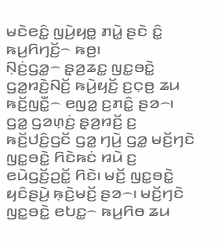ꤗꤢꤧꤕꤢꤨ꤭ ꤜꤣꤧ꤬ꤟꤥ꤭ ꤊꤣꤧ꤭ ꤔꤢꤧ ꤢꤨ꤭ ꤒꤣ꤬ꤖꤚꤢꤩ꤬꤮ ꤒꤥ꤬꤯
ꤡ꤫ꤢꤦ꤬ꤞꤤ꤭꤮ ꤔ꤫ꤤ꤬ꤘꤢ꤭ ꤜꤢ꤭ꤋꤢꤧ꤭ ꤞꤤ꤭ꤙꤢꤧ꤬ꤡꤢꤩ꤬ ꤒꤣꤧ꤬ꤟꤢꤩ꤬ ꤢ꤬ꤍ꤫ꤥ꤬ ꤘꤣ ꤒꤢꤩ꤬ꤜꤢꤪ꤭꤮ ꤕꤜꤤ꤭ ꤢ꤬ꤊꤢꤨ꤭ ꤔꤤ꤮꤯ ꤞꤤ꤭ ꤞꤤꤛ꤫ꤢꤦ꤬ ꤔ꤫ꤤ꤬ꤙꤢꤩ꤬ ꤢ꤬ ꤒꤢꤩ꤬ꤓꤢꤨ꤬ꤞꤢꤩ ꤞꤤ꤭ ꤚꤣꤧ꤬ ꤞꤤ꤭ ꤗꤢꤩ꤬ꤚꤢꤧ ꤜꤢ꤭ꤋꤢꤧ꤭ ꤖꤢꤧꤒꤢꤦ ꤙꤣꤧ ꤢ꤬ ꤕꤣꤧꤞꤢꤩ꤬ꤑꤢꤩ꤭ ꤖꤢꤧ꤯ ꤗꤢꤩ꤬ ꤜꤢ꤭ꤋꤢꤧ꤭ ꤟꤢꤨꤔꤣꤧ꤬ ꤒ꤫ꤢꤧ꤬ꤗꤢꤩ꤬ ꤔꤤ꤮꤯ ꤗꤢꤩ꤬ꤚꤢꤧ ꤜꤢ꤭ꤋꤢꤧ꤭ ꤕꤝꤢ꤭꤮ ꤒꤣ꤬ꤖꤥ ꤘꤣ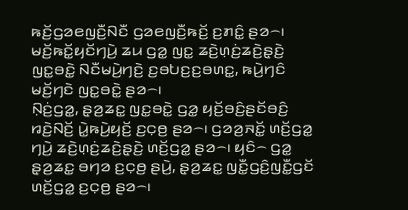ꤒꤢꤩ꤬ꤞꤤꤕꤜꤢꤪ꤬ꤡꤢꤪ ꤞꤤꤕꤜꤢꤪ꤬ꤒꤢꤩ꤬ ꤢ꤬ꤊꤢꤨ꤭ ꤔꤤ꤮꤯ ꤗꤢꤩ꤬ꤒꤢꤩ꤭ꤟꤢꤩꤚꤣꤧ꤬ ꤘꤣ ꤞꤤ꤭ ꤜꤢ꤭ ꤘꤢꤧ꤬ꤛ꤫ꤢꤦ꤬ꤘꤢꤧ꤬ꤔ꤫ꤢꤧ꤬ ꤜꤢ꤭ꤋꤢꤧ꤭ ꤡꤢꤪꤗꤣꤧ꤬ꤚꤢꤧ꤬ ꤢ꤬ꤋꤝꤢ꤬ꤢ꤬ꤋꤛꤢ꤭, ꤒꤣꤧ꤬ꤚꤢꤨ ꤗꤢꤩ꤬ꤚꤢꤧ ꤜꤢ꤭ꤋꤢꤧ꤭ ꤔꤤ꤮꤯
ꤡ꤫ꤢꤦ꤬ꤞꤤ꤭, ꤔ꤫ꤤ꤬ꤘꤢ꤭ ꤜꤢ꤭ꤋꤢꤧ꤭ ꤞꤤ꤭ ꤟꤢꤩ꤬ꤋꤢꤨ꤬ꤔꤢꤩꤋꤢꤨ꤬ ꤙꤢꤧ꤬ꤡꤢꤩ꤬ ꤣꤧ꤭ꤒꤣꤧ꤬ꤟꤢꤩ꤬ ꤢ꤬ꤍ꤫ꤥ꤬ ꤔꤤ꤮꤯ ꤞꤤꤤ꤬ꤏꤢꤩ꤭ ꤛꤢꤩ꤬ꤞꤤ꤭ ꤚꤣꤧ꤬ ꤘꤢꤧ꤬ꤛ꤫ꤢꤦ꤬ꤘꤢꤧ꤬ꤔ꤫ꤢꤧ꤬ ꤛꤢꤩ꤬ꤞꤤ꤭ ꤔꤤ꤮꤯ ꤟꤢꤨ꤮ ꤞꤤ꤭ ꤔ꤫ꤤ꤬ꤘꤢ꤭ ꤋꤚꤤ ꤢ꤬ꤍ꤫ꤥ꤬ ꤔꤣꤧ꤬, ꤔ꤫ꤤ꤬ꤘꤢ꤭ ꤜꤢꤪ꤭ꤞꤢꤨ꤬ꤜꤢꤪ꤭ꤞꤢꤩ ꤛꤢꤩ꤬ꤞꤤ꤭ ꤢ꤬ꤍ꤫ꤥ꤬ ꤔꤤ꤮꤯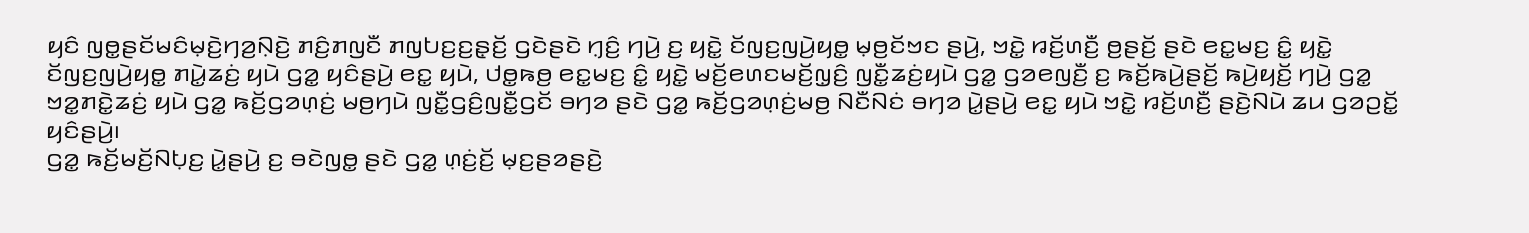ꤟꤢꤨ ꤜꤥ꤭ꤔꤢꤩꤗꤢꤨꤗ꤫ꤢꤧ꤬ꤚꤤ꤬ꤡ꤫ꤢꤧ꤬ ꤊꤢꤨ꤬ꤊꤜꤢꤪ ꤊꤜꤝꤢ꤬ꤢ꤬ꤔ꤫ꤢꤩ꤬ ꤞꤢꤧꤔꤢꤧ ꤚ꤫ꤢꤨ꤬ ꤚꤣꤧ꤬ ꤢ꤬ ꤟꤢꤧ꤭ ꤢꤩꤜꤢ꤬ꤜꤣꤧ꤬ꤟꤥ꤭ ꤗ꤫ꤥ꤬ꤢꤩꤠꤢ ꤔꤣꤧ꤬, ꤠꤢꤧ꤭ ꤙꤢꤩ꤬ꤛꤢꤪ꤬ ꤥ꤬ꤔꤢꤩ꤬ ꤔꤢꤧ ꤕꤢ꤭ꤗꤢ꤬ ꤢꤨ꤭ ꤟꤢꤧ꤭ ꤢꤩꤜꤢ꤬ꤜꤣꤧ꤬ꤟꤥ꤭ ꤊꤣꤧ꤭ꤘꤢꤦ꤬ ꤟꤣꤧ ꤞꤤ꤭ ꤟꤢꤨꤔꤣꤧ꤬ ꤕꤢ꤭ ꤟꤣꤧ, ꤓꤥ꤭ꤒꤥ꤬ ꤕꤢ꤭ꤗꤢ꤬ ꤢꤨ꤭ ꤟꤢꤧ꤭ ꤗꤢꤩ꤬ꤕꤛꤢꤗꤢꤩ꤬ꤜ꤫ꤢꤨ꤬ ꤜꤢꤪ꤭ꤘꤢꤦ꤬ꤟꤣꤧ ꤞꤤ꤭ ꤞꤤꤕꤜꤢꤪ꤬ ꤢ꤬ ꤒꤢꤩ꤬ꤒꤣꤧ꤬ꤔꤢꤩ꤬ ꤒꤣꤧ꤬ꤟꤢꤩ꤬ ꤚꤣꤧ꤬ ꤞꤤ꤭ ꤠꤤ꤭ꤊꤢꤧ꤭ꤘꤢꤦ꤬ ꤟꤣꤧ ꤞꤤ꤭ ꤒꤢꤩ꤬ꤞꤤꤛ꤫ꤢꤦ꤬ ꤗꤥ꤬ꤚꤣꤧ ꤜꤢꤪ꤭ꤞꤢꤨ꤬ꤜꤢꤪ꤭ꤞꤢꤩ ꤋꤚꤤ ꤔꤢꤧ ꤞꤤ꤭ ꤒꤢꤩ꤬ꤞꤤꤛ꤫ꤢꤦ꤬ꤗꤥ꤬ ꤡꤢꤪꤡꤢꤦ ꤋꤚꤤ ꤣꤧ꤭ꤔꤣꤧ꤬ ꤕꤢ꤭ ꤟꤣꤧ ꤠꤢꤧ꤭ ꤙꤢꤩ꤬ꤛꤢꤪ꤬ ꤔꤢꤧ꤬ꤡꤣꤧ ꤘꤣ ꤞꤤꤑꤢꤩ꤭ ꤟꤢꤨꤔꤣꤧ꤬꤯
ꤞꤤ꤭ ꤒꤢꤩ꤬ꤗꤢꤩ꤬ꤡꤝ꤫ꤢ꤬ ꤣꤧ꤭ꤔꤣꤧ꤬ ꤢ꤬ ꤋꤢꤧꤜꤥ꤭ ꤔꤢꤧ ꤞꤤ꤭ ꤛ꤫ꤢꤦ꤬ꤢꤩ꤬ ꤗ꤫ꤢ꤬ꤔꤤꤔꤢꤧ꤬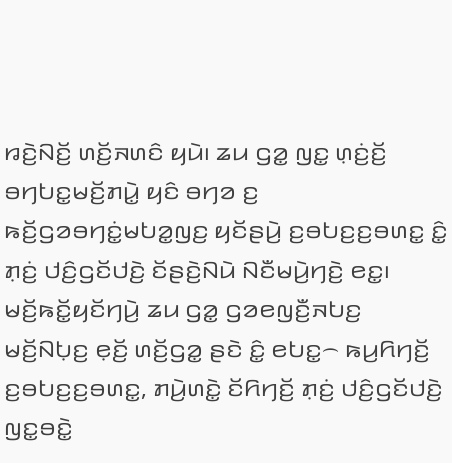ꤙꤢꤧ꤬ꤡꤢꤩ꤬ ꤛꤢꤩ꤬ꤏꤛꤢꤨ ꤟꤣꤧ꤯ ꤘꤣ ꤞꤤ꤭ ꤜꤢ꤭ ꤛ꤫ꤢꤦ꤬ꤢꤩ꤬ ꤋꤚꤝꤢ꤭ꤗꤢꤩ꤬ꤊꤣꤧ꤭ ꤟꤢꤨ ꤋꤚꤤ ꤢ꤬ ꤒꤢꤩ꤬ꤞꤤꤋꤚꤢꤦ꤭ꤗꤝꤤ꤭ꤜꤢ꤬ ꤟꤢꤩꤔꤣꤧ꤬ ꤢ꤬ꤋꤝꤢ꤬ꤢ꤬ꤋꤛꤢ꤭ ꤢꤨ꤭ ꤊ꤫ꤢꤦ꤬ ꤓꤢꤨ꤬ꤞꤢꤩꤓꤢꤧ꤬ ꤢꤩꤔꤢꤧ꤬ꤡꤣꤧ ꤡꤢꤪꤗꤣꤧ꤬ꤚꤢꤧ꤬ ꤕꤢ꤭꤯ ꤗꤢꤩ꤬ꤒꤢꤩ꤭ꤟꤢꤩꤚꤣꤧ꤬ ꤘꤣ ꤞꤤ꤭ ꤞꤤꤕꤜꤢꤪ꤬ꤏꤝꤢ꤬ ꤗꤢꤩ꤬ꤡꤝ꤫ꤢ꤬ ꤕ꤫ꤢꤩ꤬ ꤛꤢꤩ꤬ꤞꤤ꤭ ꤔꤢꤧ ꤢꤨ꤭ ꤕꤝꤢ꤭꤮ ꤒꤣ꤬ꤖꤚꤢꤩ꤬ ꤢ꤬ꤋꤝꤢ꤬ꤢ꤬ꤋꤛꤢ꤭, ꤊꤣꤧ꤬ꤛꤢꤧ꤭ ꤢꤩꤖꤚꤢꤩ꤬ ꤊ꤫ꤢꤦ꤬ ꤓꤢꤨ꤬ꤞꤢꤩꤓꤢꤧ꤬ ꤜꤢ꤭ꤋꤢꤧ꤭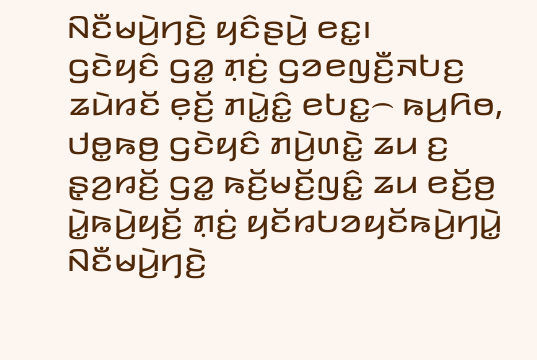ꤡꤢꤪꤗꤣꤧ꤬ꤚꤢꤧ꤬ ꤟꤢꤨꤔꤣꤧ꤬ ꤕꤢ꤭꤯
ꤞꤢꤧꤟꤢꤨ ꤞꤤ꤭ ꤊ꤫ꤢꤦ꤬ ꤞꤤꤕꤜꤢꤪ꤬ꤏꤝꤢ꤬ ꤘꤣꤧꤙꤢꤩ ꤕ꤫ꤢꤩ꤬ ꤊꤣꤧ꤭ꤢꤨ꤭ ꤕꤝꤢ꤭꤮ ꤒꤣ꤬ꤖꤥ, ꤓꤥ꤭ꤒꤥ꤬ ꤞꤢꤧꤟꤢꤨ ꤊꤣꤧ꤬ꤛꤢꤧ꤭ ꤘꤣ ꤢ꤬ ꤔ꤫ꤤ꤬ꤙꤢꤩ꤬ ꤞꤤ꤭ ꤒꤢꤩ꤬ꤗꤢꤩ꤬ꤜꤢꤨ꤭ ꤘꤣ ꤕꤢꤩ꤬ꤥ꤬ ꤣꤧ꤭ꤒꤣꤧ꤬ꤟꤢꤩ꤬ ꤊ꤫ꤢꤦ꤬ ꤟꤢꤩꤙꤝꤤꤟꤢꤩꤒꤣꤧ꤬ꤚꤣꤧ꤭ ꤡꤢꤪꤗꤣꤧ꤬ꤚꤢꤧ꤬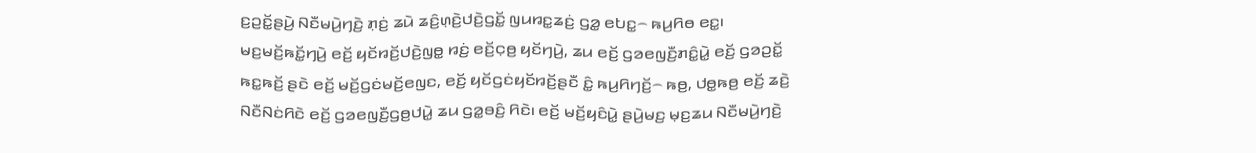ꤢ꤬ꤑꤢꤩ꤭ꤔꤣꤧ꤬ ꤡꤢꤪꤗꤣꤧ꤬ꤚꤢꤧ꤬ ꤊ꤫ꤢꤦ꤬ ꤘꤣꤧ ꤘꤢꤨ꤬ꤛ꤫ꤢꤧ꤬ꤓꤢꤧ꤬ꤞꤢꤩ꤭ ꤜꤣꤙꤢ꤭ꤘꤢꤦ꤬ ꤞꤤ꤭ ꤕꤝꤢ꤭꤮ ꤒꤣ꤬ꤖꤥ ꤕꤢ꤭꤯
ꤗꤢ꤬ꤗꤢꤩ꤬ꤒꤢꤩ꤭ꤚꤣꤧ꤬ ꤕꤢꤩ꤬ ꤟꤢꤩꤙꤢꤩ꤬ꤓꤢꤧ꤬ꤜꤥ꤭ ꤙꤢꤦ꤬ ꤕꤢꤩ꤬ꤍ꤫ꤥ꤬ ꤟꤢꤩꤚꤣꤧ꤬, ꤘꤣ ꤕꤢꤩ꤬ ꤞꤤꤕꤜꤢꤪ꤬ꤊꤢꤨ꤭ꤣꤧ꤭ ꤕꤢꤩ꤬ ꤞꤤꤑꤢꤩ꤭ ꤒꤢ꤭ꤒꤢꤩ꤬ ꤔꤢꤧ ꤕꤢꤩ꤬ ꤗꤢꤩ꤬ꤞꤢꤦꤗꤢꤩ꤬ꤕꤜꤢ, ꤕꤢꤩ꤬ ꤟꤢꤩꤞꤢꤦꤟꤢꤩꤙꤢꤩ꤬ꤔꤢꤪ ꤢꤨ꤭ ꤒꤣ꤬ꤖꤚꤢꤩ꤬꤮ ꤒꤥ꤬, ꤓꤥ꤭ꤒꤥ꤬ ꤕꤢꤩ꤬ ꤘꤢꤧ꤬ ꤡꤢꤪꤡꤢꤦꤖꤢꤧ ꤕꤢꤩ꤬ ꤞꤤꤕꤜꤢꤪ꤬ꤞꤥ꤬ꤓꤣꤧ꤭ ꤘꤣ ꤞꤤ꤭ꤋꤢꤨ꤬ ꤖꤢꤧ꤯ ꤕꤢꤩ꤬ ꤗꤢꤩ꤬ꤟꤢꤨꤣꤧ꤭ ꤔꤣꤧ꤬ꤗꤢ꤬ ꤗ꤫ꤢ꤬ꤘꤣ ꤡꤢꤪꤗꤣꤧ꤬ꤚꤢꤧ꤬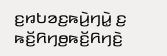ꤢ꤬ꤙꤝꤤꤢ꤬ꤒꤣꤧ꤬ꤚꤣꤧ꤭ ꤢ꤬ ꤒꤢꤩ꤬ꤖꤚꤥ꤬ꤒꤢꤩ꤬ꤖꤚꤢꤧ꤬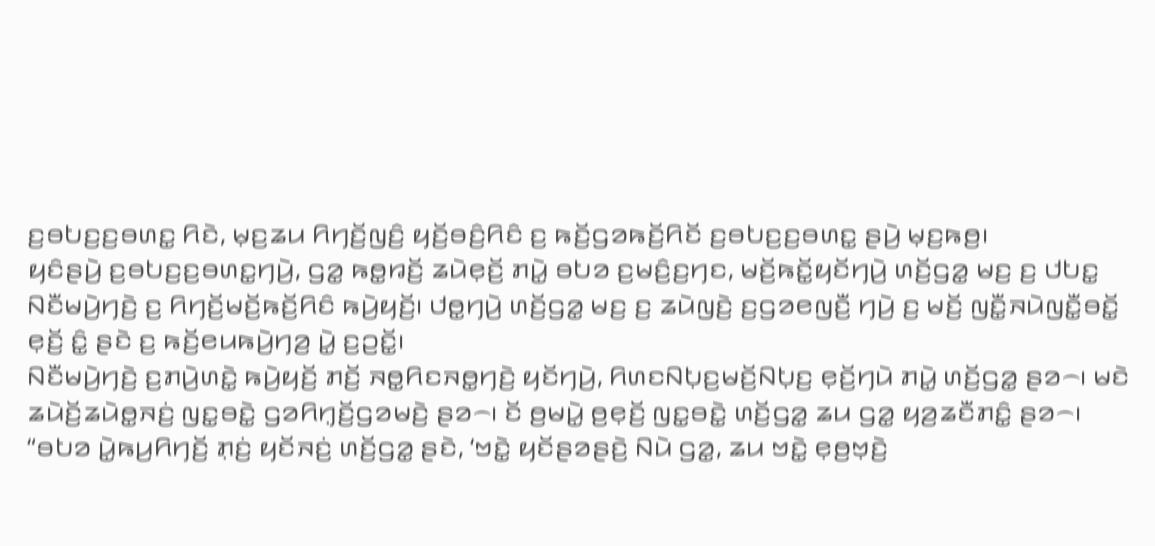ꤢ꤬ꤋꤝꤢ꤬ꤢ꤬ꤋꤛꤢ꤭ ꤖꤢꤧ, ꤗ꤫ꤢ꤬ꤘꤣ ꤖꤚꤢꤩ꤬ꤜꤢꤨ꤬ ꤟꤢꤩ꤬ꤋꤢꤨ꤬ꤖꤢꤨ ꤢ꤬ ꤒꤢꤩ꤬ꤞꤤꤒꤢꤩ꤬ꤖꤢꤩ ꤢ꤬ꤋꤝꤢ꤬ꤢ꤬ꤋꤛꤢ꤭ ꤔꤣꤧ꤬ ꤗ꤫ꤢ꤬ꤒꤥ꤬꤯
ꤟꤢꤨꤔꤣꤧ꤬ ꤢ꤬ꤋꤝꤢ꤬ꤢ꤬ꤋꤛꤢ꤭ꤚꤣꤧ꤬, ꤞꤤ꤭ ꤒꤥ꤭ꤙꤢꤩ꤬ ꤘꤣꤧꤕ꤫ꤢꤩ꤬ ꤊꤣꤧ꤭ ꤋꤝꤤ ꤢ꤬ꤗꤢꤨ꤬ꤢ꤬ꤚꤢ, ꤗꤢꤩ꤬ꤒꤢꤩ꤭ꤟꤢꤩꤚꤣꤧ꤬ ꤛꤢꤩ꤬ꤞꤤ꤭ ꤗꤢ꤬ ꤢ꤬ ꤓꤝꤢ꤭ ꤡꤢꤪꤗꤣꤧ꤬ꤚꤢꤧ꤬ ꤢ꤬ ꤖꤚꤢꤩ꤬ꤗꤢꤩ꤬ꤒꤢꤩ꤬ꤖꤢꤨ ꤒꤣꤧ꤬ꤟꤢꤩ꤬꤯ ꤓꤥ꤭ꤚꤣꤧ꤬ ꤛꤢꤩ꤬ꤞꤤ꤭ ꤗꤢ꤬ ꤢ꤬ ꤘꤣꤧꤜꤢꤧ꤬ ꤢ꤬ꤞꤤꤕꤜꤢꤪ꤬ ꤚꤣꤧ꤬ ꤢ꤬ ꤗꤢꤩ꤬ ꤜꤢꤪ꤭ꤏꤣꤧꤜꤢꤪ꤭ꤋꤢꤩ꤭ ꤕ꤫ꤢꤩ꤬ ꤢꤨ꤭ ꤔꤢꤧ ꤢ꤬ ꤒꤢꤩ꤬ꤕꤣꤒꤣꤧ꤬ꤚꤤ꤬ ꤣꤧ꤭ ꤢ꤬ꤑꤢꤩ꤭꤯
ꤡꤢꤪꤗꤣꤧ꤬ꤚꤢꤧ꤬ ꤢ꤬ꤊꤣꤧ꤬ꤛꤢꤧ꤭ ꤒꤣꤧ꤬ꤟꤢꤩ꤬ ꤊꤢꤩ꤬ ꤏꤥ꤭ꤖꤢꤏꤥ꤭ꤚꤢꤧ꤬ ꤟꤢꤩꤚꤣꤧ꤬, ꤖꤛꤢꤡꤝ꤫ꤢ꤬ꤗꤢꤩ꤬ꤡꤝ꤫ꤢ꤬ ꤕ꤫ꤢꤩ꤬ꤚꤣꤧ ꤊꤣꤧ꤭ ꤛꤢꤩ꤬ꤞꤤ꤭ ꤔꤤ꤮꤯ ꤗꤢꤧ ꤘꤣꤧꤢꤩ꤬ꤘꤣꤧꤥ꤭ꤏꤢꤦ꤬ ꤜꤢ꤭ꤋꤢꤧ꤭ ꤞꤤꤖꤚ꤫ꤢꤩ꤬ꤞꤤꤗꤢꤧ꤬ ꤔꤤ꤮꤯ ꤢꤩ ꤥ꤬ꤗꤣꤧ꤭ ꤥ꤬ꤕ꤫ꤢꤩ꤬ ꤜꤢ꤭ꤋꤢꤧ꤭ ꤛꤢꤩ꤬ꤞꤤ꤭ ꤘꤣ ꤞꤤ꤭ ꤟꤤ꤬ꤘꤢꤪꤊꤢꤨ꤭ ꤔꤤ꤮꤯
“ꤋꤝꤤ ꤣꤧ꤭ꤒꤣ꤬ꤖꤚꤢꤩ꤬ ꤊ꤫ꤢꤦ꤬ ꤟꤢꤩꤏꤢꤦ꤬ ꤛꤢꤩ꤬ꤞꤤ꤭ ꤔꤢꤧ, ‘ꤠꤢꤧ꤭ ꤟꤢꤩꤔꤤꤔꤢꤧ꤬ ꤡꤣꤧ ꤞꤤ꤭, ꤘꤣ ꤠꤢꤧ꤭ ꤕ꤫ꤥ꤬ꤠ꤫ꤢꤧ꤬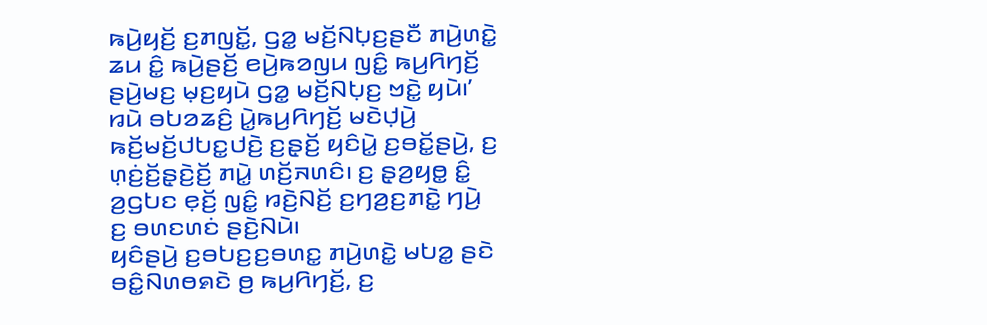ꤒꤣꤧ꤬ꤟꤢꤩ꤬ ꤢ꤬ꤊꤜꤢꤩ꤭, ꤞꤤ꤭ ꤗꤢꤩ꤬ꤡꤝ꤫ꤢ꤬ꤔꤢꤪ ꤊꤣꤧ꤬ꤛꤢꤧ꤭ ꤘꤣ ꤢꤨ꤭ ꤒꤣꤧ꤬ꤔꤢꤩ꤬ ꤕꤣꤧ꤬ꤒꤤꤜꤣ ꤜꤢꤨ꤭ ꤒꤣ꤬ꤖꤚꤢꤩ꤬ ꤔꤣꤧ꤬ꤗꤢ꤬ ꤗ꤫ꤢ꤬ꤟꤣꤧ ꤞꤤ꤭ ꤗꤢꤩ꤬ꤡꤝ꤫ꤢ꤬ ꤠꤢꤧ꤭ ꤟꤣꤧ꤯’
ꤙꤣꤧ ꤋꤝꤤꤘꤢꤨ꤬ ꤣꤧ꤭ꤒꤣ꤬ꤖꤚꤢꤩ꤬ ꤗꤢꤧꤓ꤫ꤣꤧ꤬ ꤒꤢꤩ꤬ꤗꤢꤩ꤬ꤓꤝꤢ꤭ꤓꤢꤧ꤬ ꤢ꤬ꤔ꤫ꤢꤩ꤬ ꤟꤢꤨꤣꤧ꤭ ꤢ꤬ꤋꤢꤩ꤭ꤔꤣꤧ꤬, ꤢ꤬ ꤛ꤫ꤢꤦ꤬ꤢꤩ꤬ꤔ꤫ꤢꤧ꤬ꤢꤩ꤬ ꤊꤣꤧ꤭ ꤛꤢꤩ꤬ꤏꤛꤢꤨ꤯ ꤢ꤬ ꤔ꤫ꤤ꤬ꤟꤥ꤭ ꤢꤨ꤭ ꤤ꤬ꤞꤝꤢ ꤕ꤫ꤢꤩ꤬ ꤜꤢꤨ꤭ ꤙꤢꤧ꤬ꤡꤢꤩ꤬ ꤢ꤬ꤚꤤ꤬ꤢ꤬ꤊꤢꤧ꤭ ꤚꤣꤧ꤬ ꤢ꤬ ꤋꤛꤢꤛꤢꤦ ꤔꤢꤧ꤬ꤡꤣꤧ꤯
ꤟꤢꤨꤔꤣꤧ꤬ ꤢ꤬ꤋꤝꤢ꤬ꤢ꤬ꤋꤛꤢ꤭ ꤊꤣꤧ꤬ꤛꤢꤧ꤭ ꤗꤝꤤ꤭ ꤔꤢꤧ ꤋꤢꤨ꤭ꤡꤛꤥꤎꤢꤧ ꤥ꤬ ꤒꤣ꤬ꤖꤚꤢꤩ꤬, ꤢ꤬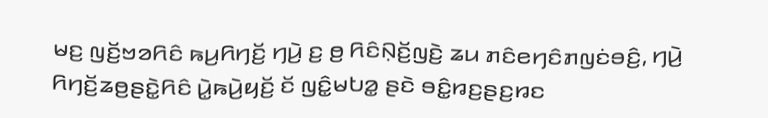ꤗꤢ꤬ ꤜꤢꤩ꤬ꤠꤤꤖꤢꤨ ꤒꤣ꤬ꤖꤚꤢꤩ꤬ ꤚꤣꤧ꤬ ꤢ꤬ ꤥ꤬ ꤖꤢꤨꤡ꤫ꤢꤩ꤬ꤜꤢꤧ꤬ ꤘꤣ ꤊꤢꤨꤕꤚꤢꤨꤊꤜꤢꤦꤋꤢꤨ꤬, ꤚꤣꤧ꤬ ꤖꤚꤢꤩ꤬ꤘꤥ꤬ꤔꤢꤧ꤭ꤖꤢꤨ ꤣꤧ꤭ꤒꤣꤧ꤬ꤟꤢꤩ꤬ ꤢꤩ ꤜꤢꤨ꤭ꤗꤝꤤ꤭ ꤔꤢꤧ ꤋꤢꤨ꤭ꤙꤢ꤬ꤔꤢ꤬ꤙꤢ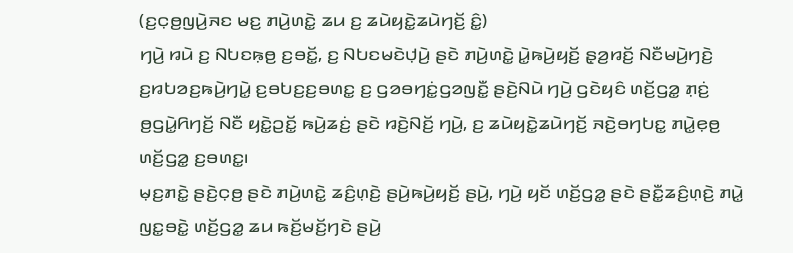(ꤢ꤬ꤍ꤫ꤥ꤬ꤜꤣꤧ꤬ꤏꤢ ꤗꤢ꤬ ꤊꤣꤧ꤬ꤛꤢꤧ꤭ ꤘꤣ ꤢ꤬ ꤘꤣꤧꤟꤢꤧ꤭ꤘꤣꤧꤚꤢꤩ꤬ ꤢꤨ꤭)
ꤚꤣꤧ꤬ ꤙꤣꤧ ꤢ꤬ ꤡꤝꤢꤒ꤫ꤥ꤬ ꤢ꤬ꤋꤢꤩ꤭, ꤢ꤬ ꤡꤝꤢꤗꤢꤧꤓ꤫ꤣꤧ꤬ ꤔꤢꤧ ꤊꤣꤧ꤬ꤛꤢꤧ꤭ ꤣꤧ꤭ꤒꤣꤧ꤬ꤟꤢꤩ꤬ ꤔ꤫ꤤ꤬ꤙꤢꤩ꤬ ꤡꤢꤪꤗꤣꤧ꤬ꤚꤢꤧ꤬ ꤢ꤬ꤙꤝꤤꤢ꤬ꤒꤣꤧ꤬ꤚꤣꤧ꤭ ꤢ꤬ꤋꤝꤢ꤬ꤢ꤬ꤋꤛꤢ꤭ ꤢ꤬ ꤞꤤꤋꤚꤢꤦ꤭ꤞꤤꤜꤢꤪ꤭ ꤔꤢꤧ꤬ꤡꤣꤧ ꤚꤣꤧ꤬ ꤞꤢꤧꤟꤢꤨ ꤛꤢꤩ꤬ꤞꤤ꤭ ꤊ꤫ꤢꤦ꤬ ꤥ꤬ꤞꤣꤧ꤭ꤖꤚꤢꤩ꤬ ꤡꤢꤪ ꤟꤢꤧ꤭ꤑꤢꤩ꤭ ꤒꤣꤧ꤬ꤘꤢꤦ꤬ ꤔꤢꤧ ꤙꤢꤧ꤬ꤡꤢꤩ꤬ ꤚꤣꤧ꤬, ꤢ꤬ ꤘꤣꤧꤟꤢꤧ꤭ꤘꤣꤧꤚꤢꤩ꤬ ꤏꤢꤧ꤬ꤋꤚꤝꤢ꤭ ꤊꤣꤧ꤭ꤕ꤫ꤥ꤬ ꤛꤢꤩ꤬ꤞꤤ꤭ ꤢ꤬ꤋꤛꤢ꤭꤯
ꤗ꤫ꤢ꤬ꤊꤢꤧ꤭ ꤔꤢꤧ꤬ꤍ꤫ꤥ꤬ ꤔꤢꤧ ꤊꤣꤧ꤬ꤛꤢꤧ꤭ ꤘꤢꤨ꤬ꤛ꤫ꤢꤧ꤬ ꤔꤣꤧ꤬ꤒꤣꤧ꤬ꤟꤢꤩ꤬ ꤔꤣꤧ꤬, ꤚꤣꤧ꤬ ꤟꤢꤩ ꤛꤢꤩ꤬ꤞꤤ꤭ ꤔꤢꤧ ꤔꤢꤪ꤭ꤘꤢꤨ꤬ꤛ꤫ꤢꤧ꤬ ꤊꤣꤧ꤭ ꤜꤢ꤭ꤋꤢꤧ꤭ ꤛꤢꤩ꤬ꤞꤤ꤭ ꤘꤣ ꤒꤢꤩ꤬ꤗꤢꤩ꤬ꤚꤢꤧ ꤔꤣꤧ꤬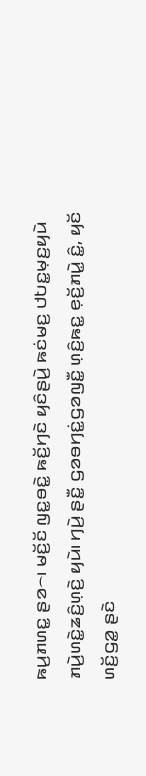ꤒꤣ꤬ꤊꤛꤢ꤭ ꤔꤤ꤮꤯ ꤗꤢꤩ꤬ꤢꤩ ꤜꤢ꤭ꤋꤢꤧ꤭ ꤒꤢꤩ꤬ꤚꤢꤧ ꤟꤢꤨꤔꤣꤧ꤬ ꤒꤢꤦꤗꤢ꤬ ꤓꤝꤢ꤭ꤗ꤫ꤢ꤬ꤟꤣꤧ ꤊꤣꤧ꤬ꤛꤢꤧ꤭ꤘꤢꤨ꤬ꤛ꤫ꤢꤧ꤬ ꤟꤣꤧ꤯ ꤚꤣꤧ꤬ ꤔꤢꤪ꤭ ꤞꤤꤋꤚꤢꤦ꤭ꤞꤤꤜꤢꤪ꤭ ꤛ꤫ꤢꤨ꤬ꤒꤢ꤭ ꤕ꤫ꤢꤩ꤬ꤊꤣꤧ꤭ ꤢꤨ꤭, ꤟꤢꤩ ꤛꤢꤩ꤬ꤞꤤ꤭ ꤔꤢꤧ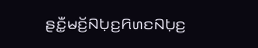ꤔꤢꤪ꤭ꤗꤢꤩ꤬ꤡꤝ꤫ꤢ꤬ꤖꤛꤢꤡꤝ꤫ꤢ꤬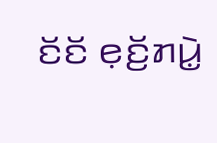ꤢꤩꤢꤩ ꤕ꤫ꤢꤩ꤬ꤊꤣꤧ꤭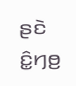ꤔꤢꤧ ꤢꤨ꤭ꤚꤥ꤬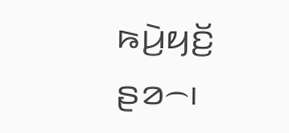ꤒꤣꤧ꤬ꤟꤢꤩ꤬ ꤔꤤ꤮꤯